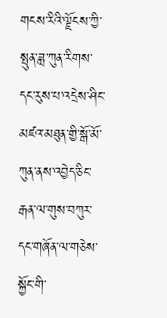གངས་རིའི་ལྗོངས་ཀྱི་སྤུན་ཟླ་ཀུན་རིགས་དང་རུས་པ་འདྲེས་ཤིང་མཛའ་མཐུན་གྱི་སྒོ་མོ་ཀུན་ནས་འབྱེད་ཅིང་རྒན་ལ་གུས་བཀུར་དང་གཞོན་ལ་གཅེས་སྐྱོང་གི་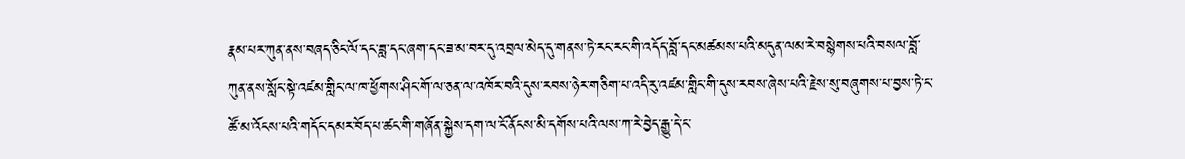རྣམ་པར་ཀུན་ནས་བཞད་ཅིང་ལོ་དང་ཟླ་དང་ཞག་དང་ཟ་མ་བར་དུ་འབྲལ་མེད་དུ་གནས་ཏེ་རང་རང་གི་འདོད་བློ་དང་མཚམས་པའི་མདུན་ལམ་རེ་བསྙེགས་པའི་བསལ་བློ་ཀུན་ནས་སློང་སྟེ་འཛམ་གླིང་ལ་ཁ་ཕྱོགས་ཤིང་གོ་ལ་ཅན་ལ་འཁོར་བའི་དུས་རབས་ཉེར་གཅིག་པ་འདི་རུ་འཛམ་གླིང་གི་དུས་རབས་ཞེས་པའི་རྗེས་སུ་བཞུགས་པ་བྱས་ཏེ་ང་ཚོ་མ་འོངས་པའི་གདོང་དམར་བོད་པ་ཚང་གི་གཞོན་སྐྱེས་དག་ལ་ངོ་ནོངས་མི་དགོས་པའི་ལས་ཀ་རེ་བྱེད་རྒྱུ་དེ་ང་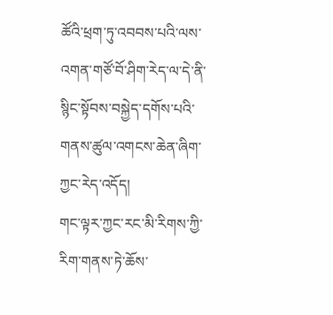ཚོའི་ཕྲག་ཏུ་འབབས་པའི་ལས་འགན་གཙོ་བོ་ཤིག་རེད་ལ་དེ་ནི་སྙིང་སྟོབས་བསྐྱེད་དགོས་པའི་གནས་ཚུལ་འགངས་ཆེན་ཞིག་ཀྱང་རེད་འདོད།
གང་ལྟར་ཀྱང་རང་མི་རིགས་ཀྱི་རིག་གནས་ཏེ་ཆོས་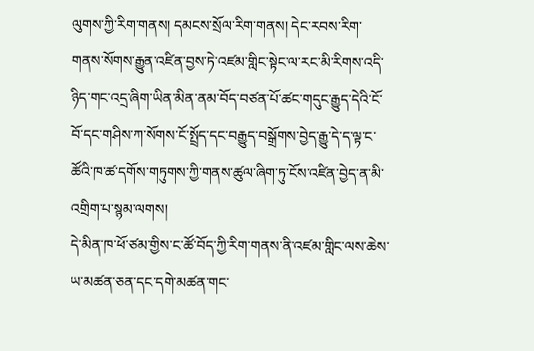ལུགས་ཀྱི་རིག་གནས། དམངས་སྲོལ་རིག་གནས། དེང་རབས་རིག་གནས་སོགས་རྒྱུན་འཛིན་བྱས་ཏེ་འཛམ་གླིང་སྟེང་ལ་རང་མི་རིགས་འདི་ཉིད་གང་འདྲ་ཞིག་ཡིན་མིན་ནམ་བོད་བཙན་པོ་ཚང་གདུང་རྒྱུད་དེའི་ངོ་བོ་དང་གཤིས་ཀ་སོགས་ངོ་སྤྲོད་དང་བརྒྱུད་བསྒྲོགས་བྱེད་རྒྱུ་དེ་ད་ལྟ་ང་ཚོའི་ཁ་ཚ་དགོས་གཏུགས་ཀྱི་གནས་ཚུལ་ཞིག་ཏུ་ངོས་འཛིན་བྱེད་ན་མི་འགྲིག་པ་སྙམ་ལགས།
དེ་མིན་ཁ་ཕོ་ཙམ་གྱིས་ང་ཚོ་བོད་ཀྱི་རིག་གནས་ནི་འཛམ་གླིང་ལས་ཆེས་ཡ་མཚན་ཅན་དང་དགེ་མཚན་གང་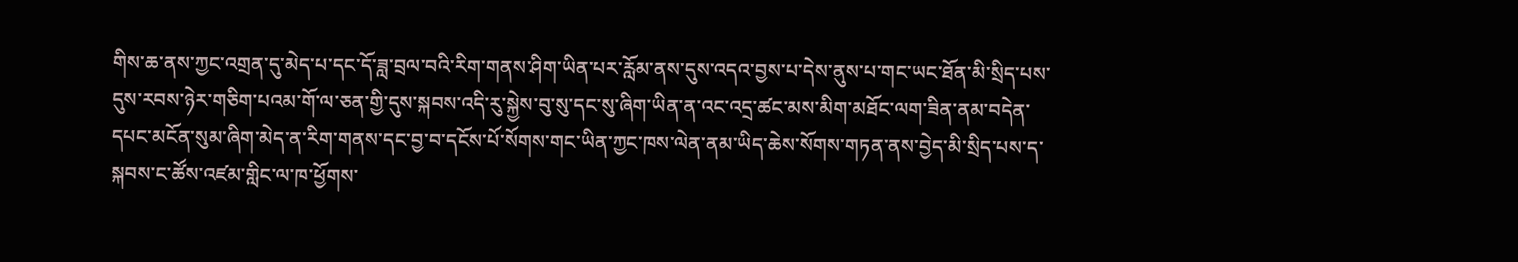གིས་ཆ་ནས་ཀྱང་འགྲན་དུ་མེད་པ་དང་དོ་ཟླ་བྲལ་བའི་རིག་གནས་ཤིག་ཡིན་པར་རློམ་ནས་དུས་འདའ་བྱས་པ་དེས་ནུས་པ་གང་ཡང་ཐོན་མི་སྲིད་པས་དུས་རབས་ཉེར་གཅིག་པའམ་གོ་ལ་ཅན་གྱི་དུས་སྐབས་འདི་རུ་སྐྱེས་བུ་སུ་དང་སུ་ཞིག་ཡིན་ན་འང་འདྲ་ཚང་མས་མིག་མཐོང་ལག་ཟིན་ནམ་བདེན་དཔང་མངོན་སུམ་ཞིག་མེད་ན་རིག་གནས་དང་བྱ་བ་དངོས་པོ་སོགས་གང་ཡིན་ཀྱང་ཁས་ལེན་ནམ་ཡིད་ཆེས་སོགས་གཏན་ནས་བྱེད་མི་སྲིད་པས་ད་སྐབས་ང་ཚོས་འཛམ་གླིང་ལ་ཁ་ཕྱོགས་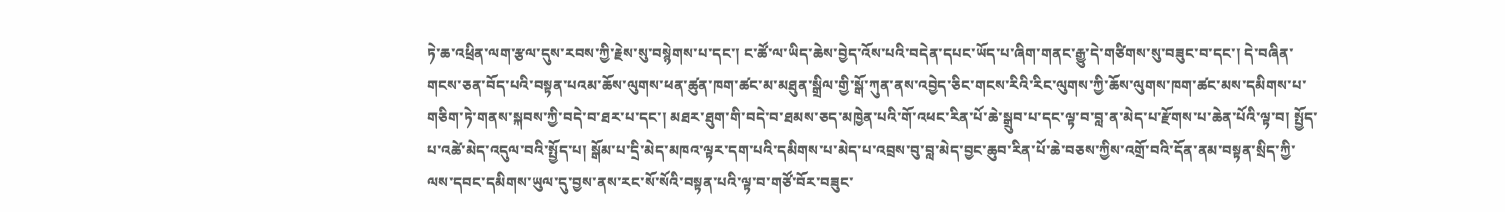ཏེ་ཆ་འཕྲིན་ལག་རྩལ་དུས་རབས་ཀྱི་རྗེས་སུ་བསྙེགས་པ་དང་། ང་ཚོ་ལ་ཡིད་ཆེས་བྱེད་འོས་པའི་བདེན་དཔང་ཡོད་པ་ཞིག་གནང་རྒྱུ་དེ་གཙིགས་སུ་བཟུང་བ་དང་། དེ་བཞིན་གངས་ཅན་བོད་པའི་བསྟན་པའམ་ཆོས་ལུགས་ཕན་ཚུན་ཁག་ཚང་མ་མཐུན་སྒྲིལ་གྱི་སྒོ་ཀུན་ནས་འབྱེད་ཅིང་གངས་རིའི་རིང་ལུགས་ཀྱི་ཆོས་ལུགས་ཁག་ཚང་མས་དམིགས་པ་གཅིག་ཏེ་གནས་སྐབས་ཀྱི་བདེ་བ་ཐར་པ་དང་། མཐར་ཐུག་གི་བདེ་བ་ཐམས་ཅད་མཁྱེན་པའི་གོ་འཕང་རིན་པོ་ཆེ་སྒྲུབ་པ་དང་ལྟ་བ་བླ་ན་མེད་པ་རྫོགས་པ་ཆེན་པོའི་ལྟ་བ། སྤྱོད་པ་འཚེ་མེད་འདུལ་བའི་སྤྱོད་པ། སྒོམ་པ་དྲི་མེད་མཁའ་ལྟར་དག་པའི་དམིགས་པ་མེད་པ་འབྲས་བུ་བླ་མེད་བྱང་ཆུབ་རིན་པོ་ཆེ་བཅས་ཀྱིས་འགྲོ་བའི་དོན་ནམ་བསྟན་སྲིད་ཀྱི་ལས་དབང་དམིགས་ཡུལ་དུ་བྱས་ནས་རང་སོ་སོའི་བསྟན་པའི་ལྟ་བ་གཙོ་བོར་བཟུང་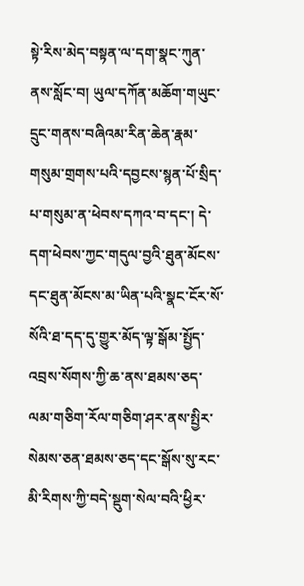སྟེ་རིས་མེད་བསྟན་ལ་དག་སྣང་ཀུན་ནས་སློང་བ། ཡུལ་དཀོན་མཆོག་གཡུང་དྲུང་གནས་བཞིའམ་རིན་ཆེན་རྣམ་གསུམ་གྲགས་པའི་དབྱངས་སྙན་པོ་སྲིད་པ་གསུམ་ན་ཕེབས་དཀའ་བ་དང་། དེ་དག་ཕེབས་ཀྱང་གདུལ་བྱའི་ཐུན་མོངས་དང་ཐུན་མོངས་མ་ཡིན་པའི་སྣང་ངོར་སོ་སོའི་ཐ་དད་དུ་གྱུར་མོད་ལྟ་སྒོམ་སྤྱོད་འབྲས་སོགས་ཀྱི་ཆ་ནས་ཐམས་ཅད་ལམ་གཅིག་རོལ་གཅིག་ཤར་ནས་སྤྱིར་སེམས་ཅན་ཐམས་ཅད་དང་སྒོས་སུ་རང་མི་རིགས་ཀྱི་བདེ་སྡུག་སེལ་བའི་ཕྱིར་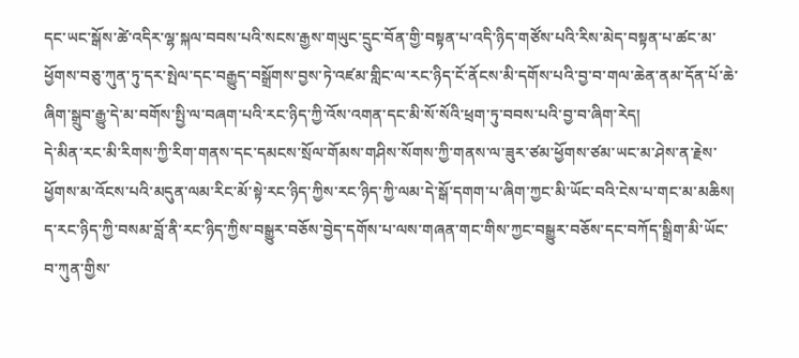དང་ཡང་སྒོས་ཚེ་འདིར་ལྷ་སྐལ་བབས་པའི་སངས་རྒྱས་གཡུང་དྲུང་བོན་གྱི་བསྟན་པ་འདི་ཉིད་གཙོས་པའི་རིས་མེད་བསྟན་པ་ཚང་མ་ཕྱོགས་བཅུ་ཀུན་ཏུ་དར་སྤེལ་དང་བརྒྱུད་བསྒྲོགས་བྱས་ཏེ་འཛམ་གླིང་ལ་རང་ཉིད་ངོ་ནོངས་མི་དགོས་པའི་བྱ་བ་གལ་ཆེན་ནམ་དོན་པོ་ཆེ་ཞིག་སྒྲུབ་རྒྱུ་དེ་མ་བགོས་སྤྱི་ལ་བཞག་པའི་རང་ཉིད་ཀྱི་འོས་འགན་དང་མི་སོ་སོའི་ཕྲག་ཏུ་བབས་པའི་བྱ་བ་ཞིག་རེད།
དེ་མིན་རང་མི་རིགས་ཀྱི་རིག་གནས་དང་དམངས་སྲོལ་གོམས་གཤིས་སོགས་ཀྱི་གནས་ལ་ཟུར་ཙམ་ཕྱོགས་ཙམ་ཡང་མ་ཤེས་ན་རྗེས་ཕྱོགས་མ་འོངས་པའི་མདུན་ལམ་རིང་མོ་སྟེ་རང་ཉིད་ཀྱིས་རང་ཉིད་ཀྱི་ལམ་དེ་སྒོ་དགག་པ་ཞིག་ཀྱང་མི་ཡོང་བའི་ངེས་པ་གང་མ་མཆིས།
ད་རང་ཉིད་ཀྱི་བསམ་བློ་ནི་རང་ཉིད་ཀྱིས་བསྒྱུར་བཅོས་བྱེད་དགོས་པ་ལས་གཞན་གང་གིས་ཀྱང་བསྒྱུར་བཅོས་དང་བཀོད་སྒྲིག་མི་ཡོང་བ་ཀུན་གྱིས་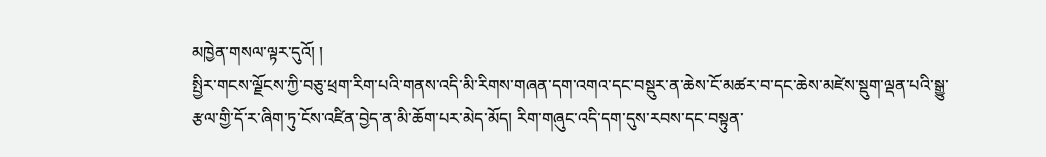མཁྱེན་གསལ་ལྟར་དུའོ། །
སྤྱིར་གངས་ལྗོངས་ཀྱི་བཅུ་ཕྲག་རིག་པའི་གནས་འདི་མི་རིགས་གཞན་དག་འགའ་དང་བསྡུར་ན་ཆེས་ངོ་མཚར་བ་དང་ཆེས་མཛེས་སྡུག་ལྡན་པའི་སྒྱུ་རྩལ་གྱི་དོ་ར་ཞིག་ཏུ་ངོས་འཛིན་བྱེད་ན་མི་ཆོག་པར་མེད་མོད། རིག་གཞུང་འདི་དག་དུས་རབས་དང་བསྟུན་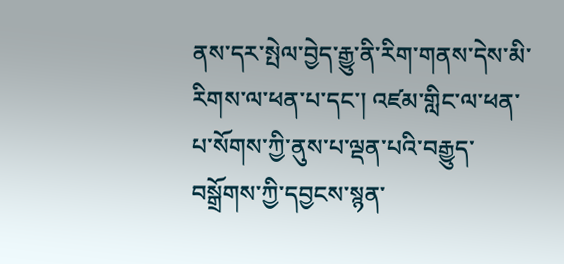ནས་དར་སྤེལ་བྱེད་རྒྱུ་ནི་རིག་གནས་དེས་མི་རིགས་ལ་ཕན་པ་དང་། འཛམ་གླིང་ལ་ཕན་པ་སོགས་ཀྱི་ནུས་པ་ལྡན་པའི་བརྒྱུད་བསྒྲོགས་ཀྱི་དབྱངས་སྙན་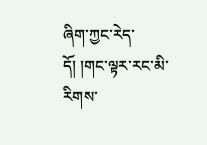ཞིག་ཀྱང་རེད་དོ། །གང་ལྟར་རང་མི་རིགས་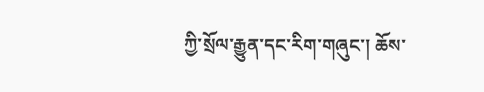ཀྱི་སྲོལ་རྒྱུན་དང་རིག་གཞུང་། ཆོས་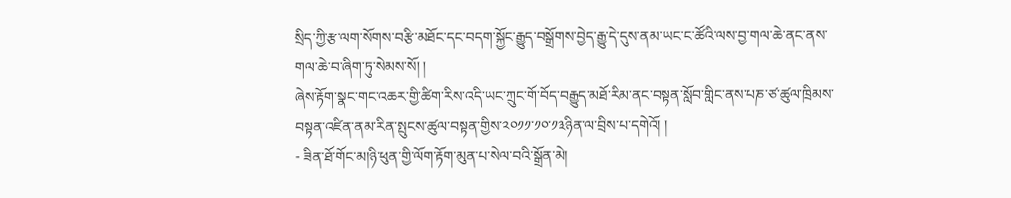སྲིད་ཀྱི་རྩ་ལག་སོགས་བརྩི་མཐོང་དང་བདག་སྐྱོང་རྒྱུད་བསྒྲོགས་བྱེད་རྒྱུ་དེ་དུས་ནམ་ཡང་ང་ཚོའི་ལས་བྱ་གལ་ཆེ་ནང་ནས་གལ་ཆེ་བ་ཞིག་ཏུ་སེམས་སོ། །
ཞེས་རྟོག་སྣང་གང་འཆར་གྱི་ཚིག་རིས་འདི་ཡང་ཀྲུང་གོ་བོད་བརྒྱུད་མཐོ་རིམ་ནང་བསྟན་སློབ་གླིང་ནས་པཎ་ཙ་ཚུལ་ཁྲིམས་བསྟན་འཛིན་ནམ་རིན་སྤུངས་ཚུལ་བསྟན་གྱིས་༢༠༡༡་༡༠་༡༣ཉིན་ལ་བྲིས་པ་དགེའོ། །
- ཟིན་ཐོ་གོང་མ།ཉི་ཕུན་གྱི་ལོག་རྟོག་མུན་པ་སེལ་བའི་སྒྲོན་མེ།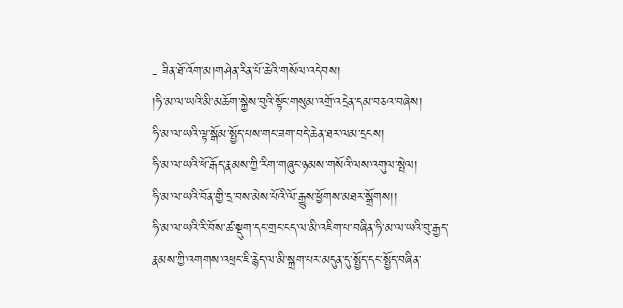- ཟིན་ཐོ་འོག་མ།གཤེན་རིན་པོ་ཆེའི་གསོལ་འདེབས།
།ཧི་མ་ལ་ཡའི་མི་མཆོག་སྐྱེས་བུའི་སྟོང་གསུམ་འགྲོ་འདྲེན་དམ་བཅའ་བཞེས།
ཧི་མ་ལ་ཡའི་ལྟ་སྒོམ་སྤྱོད་པས་གང་ཟག་བདེ་ཆེན་ཐར་ལམ་དྲངས།
ཧི་མ་ལ་ཡའི་ཕོ་རྒོད་རྣམས་ཀྱི་རིག་གཞུང་ཉམས་གསོའི་ལས་འགུལ་སྤེལ།
ཧི་མ་ལ་ཡའི་བོན་གྱི་དྲ་བས་མེས་པོའི་ལོ་རྒྱུས་ཕྱོགས་མཐར་སྒྲོགས།།
ཧི་མ་ལ་ཡའི་རི་བོས་ཚ་སྡུག་དང་གྲང་ངད་ལ་མི་འཇིག་པ་བཞིན་ཧི་མ་ལ་ཡའི་བུ་རྒྱད་རྣམས་ཀྱི་འགགས་འཕྲང་ཇི་རྙེད་ལ་མི་སྐྲག་པར་མདུན་དུ་སྤྱོད་དང་སྤྱོད་བཞིན་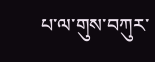པ་ལ་གུས་བཀུར་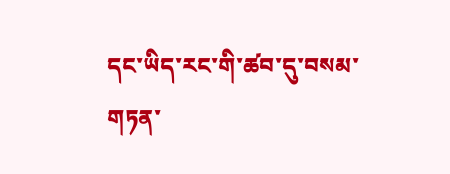དང་ཡིད་རང་གི་ཚབ་དུ་བསམ་གཏན་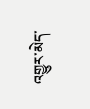འགྱུར་མེད་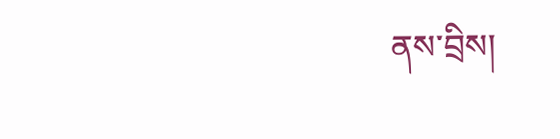ནས་བྲིས།